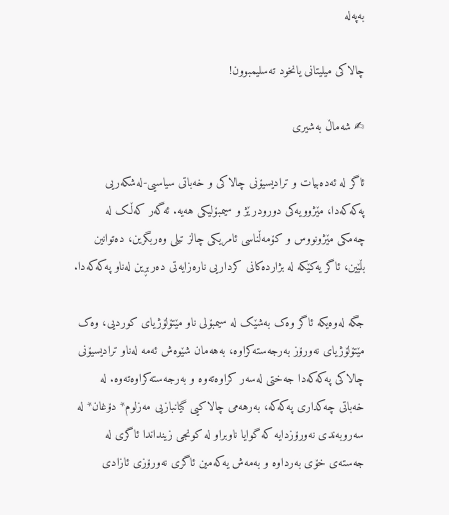به‌په‌له

چالاکی میلیتانی یانخود تەسلیمبوون!

✍ شەماڵ بەشیری

ئاگر لە ئەدەبیات و ترادیسیۆنی چالاکی و خەباتی سیاسیی-لەشکەریی پەکەکەدا، مێژوویەکی دورودرێژ و سیمبۆلیکی هەیە. ئەگەر کەڵک لە چەمکی مێژونووس و کۆمەڵناسی ئامریکی چالز تیلی وەربگرین، دەتوانین بڵێین، ئاگر یەکێکە لە بژاردەکانی کرداریی نارەزایەتی دەربڕین لەناو پەکەکەدا.

جگە لەوەیکە ئاگر وەک بەشێک لە سیمبۆلی ناو مێتۆلۆژیای کوردیی، وەک مێتۆلۆژیای نەورۆز بەرجەستەکراوە، بەهەمان شێوەش ئەمە لەناو ترادیسیۆنی چالاکی پەکەکەدا جەختی لەسەر کراوەتەوە و بەرجەستەکراوەتەوە. لە خەباتی چەکداری پەکەکە، بەرهەمی چالاکیی گیانبازیی مەزلوم* دۆغان* لە سەروبەندی نەورۆزدایە کە گوایا ناوبراو لە کونجی زینداندا ئاگری لە جەستەی خۆی بەرداوە و بەمەش یەکەمین ئاگری نەورۆزی ئازادی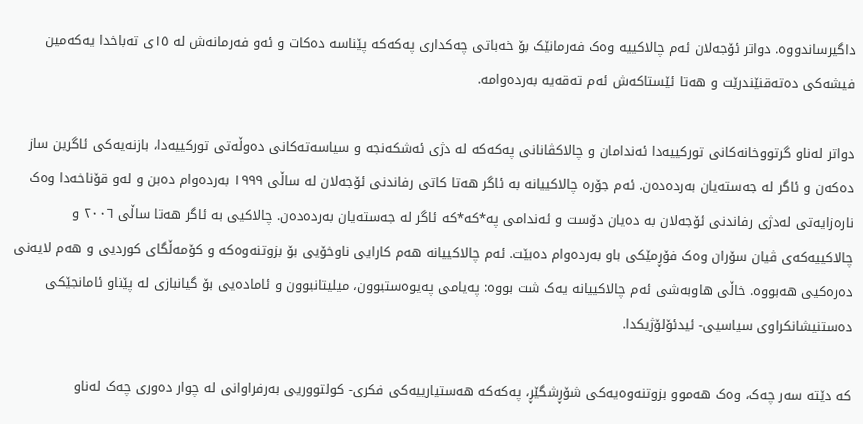داگیرساندووە. دواتر ئۆجەلان ئەم چالاکییە وەک فەرمانێک بۆ خەباتی چەکداری پەکەکە پێناسە دەکات و ئەو فەرمانەش لە ١٥ی تەباخدا یەکەمین فیشەکی دەتەقنێندرێت و هەتا ئێستاکەش ئەم تەقەیە بەردەوامە.

دواتر لەناو گرتووخانەکانی تورکییەدا ئەندامان و چالاکڤانانی پەکەکە لە دژی ئەشکەنجە و سیاسەتەکانی دەوڵەتی تورکییەدا، بازنەیەکی ئاگرین ساز دەکەن و ئاگر لە جەستەیان بەردەدەن. ئەم جۆرە چالاکییانە بە ئاگر هەتا کاتی رفاندنی ئۆجەلان لە ساڵی ١٩٩٩ بەردەوام دەبن و لەو قۆناخەدا وەک نارەزایەتی لەدژی رفاندنی ئۆجەلان بە دەیان دۆست و ئەندامی پە*کە*کە ئاگر لە جەستەیان بەردەدەن. چالاکیی بە ئاگر هەتا ساڵی ٢٠٠٦ و چالاکییەکەی ڤیان سۆران وەک فۆڕمێکی باو بەردەوام دەبێت. ئەم چالاکییانە هەم کارایی ناوخۆیی بۆ بزوتنەوەکە و کۆمەڵگای کوردیی و هەم لایەنی دەرەکیی هەبووە. خاڵی هاوبەشی ئەم چالاکییانە یەک شت بووە: پەیامی پەیوەستبوون، میلیتانبوون و ئامادەیی بۆ گیانبازی لە پێناو ئامانجێکی دەستنیشانکراوی سیاسیی- ئیدئۆلۆژیکدا.

کە دێتە سەر چەک، وەک هەموو بزوتنەوەیەکی شۆڕشگێڕ، پەکەکە هەستیارییەکی فکری- کولتووریی بەرفراوانی لە چوار دەوری چەک لەناو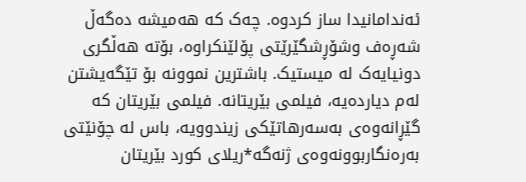ئەندامانیدا ساز کردوە. چەک کە هەمیشە دەگەڵ شەڕەف وشۆڕشگێرێتی پۆلێنکراوە، بۆتە هەڵگری دونیایەک لە میستیک. باشترین نموونە بۆ تێگەیشتن لەم دیاردەیە، فیلمی بێریتانە. فیلمی بێریتان کە گێڕانەوەی بەسەرهاتێکی زیندوویە، باس لە چۆنێتی بەرەنگاربوونەوەی ژنەگە*ریلای کورد بێریتان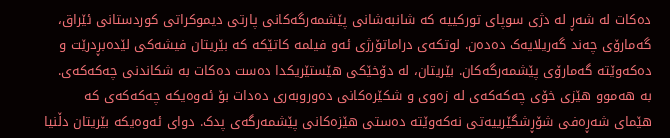دەکات لە شەڕ لە دژی سوپای تورکییە کە شانبەشانی پێشمەرگەکانی پارتی دیموکراتی کوردستانی ئێراق، گەمارۆی چەند گەریلایەک دەدەن. لوتکەی دراماتۆرژی ئەو فیلمە کاتێکە کە بێریتان فیشەکی لێدەبڕدرێت و دەکەوێتە گەمارۆی پێشمەرگەکان. بێریتان، لە دۆخێکی هێستێریکدا دەست دەکات بە شکاندنی چەکەکەی. بە هەموو هێزی خۆی چەکەکەی لە زەوی و شکێرەکانی دەوروبەری دەدات بۆ ئەوەیکە چەکەکەی کە هێمای شەڕەفی شۆڕشگێرییەتی نەکەوێتە دەستی هێزەکانی پێشمەرگەی پدک. دوای ئەوەیکە بێریتان دڵنیا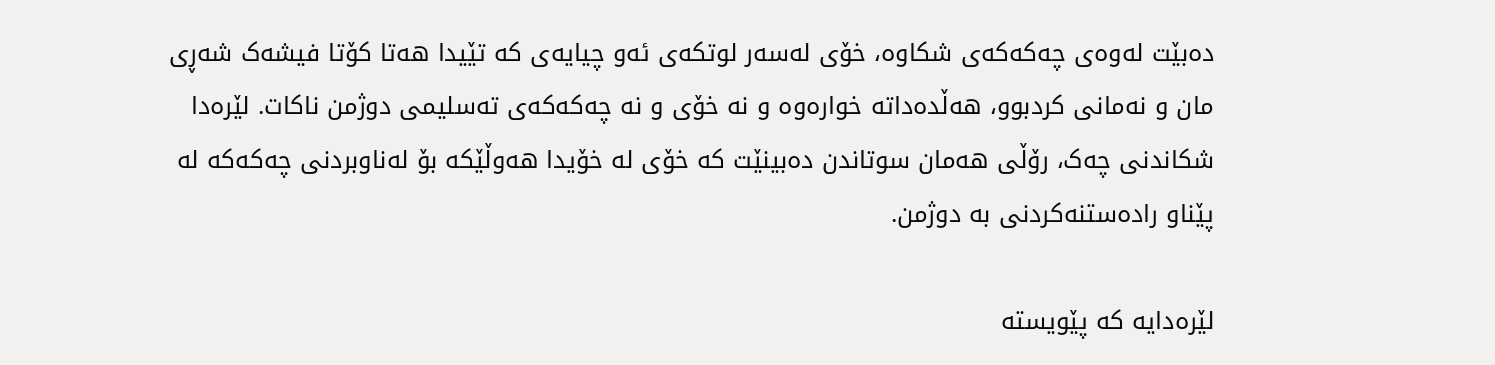دەبێت لەوەی چەکەکەی شکاوە، خۆی لەسەر لوتکەی ئەو چیایەی کە تێیدا هەتا کۆتا فیشەک شەڕی مان و نەمانی کردبوو، هەڵدەداتە خوارەوە و نە خۆی و نە چەکەکەی تەسلیمی دوژمن ناکات. لێرەدا شکاندنی چەک، رۆڵی هەمان سوتاندن دەبینێت کە خۆی لە خۆیدا هەوڵێکە بۆ لەناوبردنی چەکەکە لە پێناو رادەستنەکردنی بە دوژمن.

لێرەدایە کە پێویستە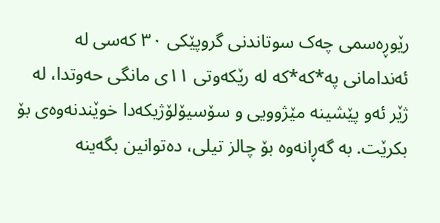رێوڕەسمی چەک سوتاندنی گروپێکی ٣٠ کەسی لە ئەندامانی پە*کە*کە لە رێکەوتی ١١ی مانگی حەوتدا، لە ژێر ئەو پێشینە مێژوویی و سۆسیۆلۆژیکەدا خوێندنەوەی بۆ بکرێت. بە گەڕانەوە بۆ چالز تیلی، دەتوانین بگەینە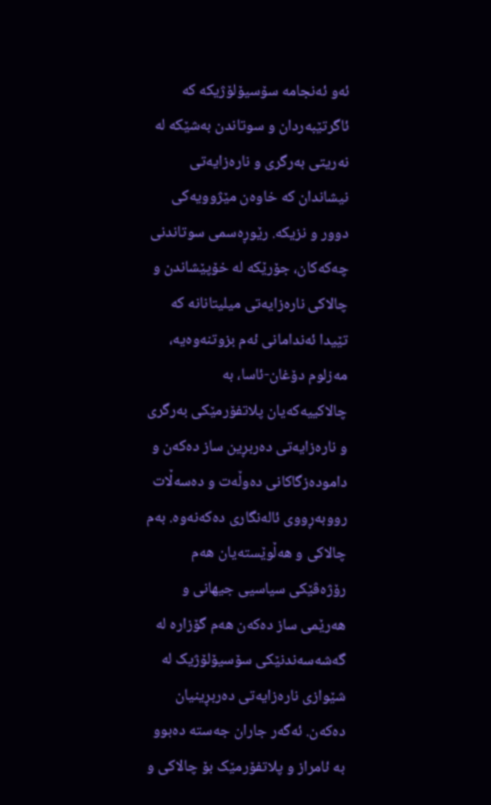ئەو ئەنجامە سۆسیۆلۆژیکە کە ئاگرتێبەردان و سوتاندن بەشێکە لە نەریتی بەرگری و نارەزایەتی نیشاندان کە خاوەن مێژوویەکی دوور و نزیکە. رێوڕەسمی سوتاندنی چەکەکان، جۆرێکە لە خۆپێشاندن و چالاکی نارەزایەتی میلیتانانە کە تێیدا ئەندامانی ئەم بزوتنەوەیە، مەزلوم دۆغان-ئاسا، بە چالاکییەکەیان پلاتفۆرمێکی بەرگری و نارەزایەتی دەربڕین ساز دەکەن و دامودەزگاکانی دەوڵەت و دەسەڵات رووبەڕووی ئالەنگاری دەکەنەوە. بەم چالاکی و هەڵوێستەیان هەم رۆژەڤێکی سیاسیی جیهانی و هەرێمی ساز دەکەن هەم گۆزارە لە گەشەسەندنێکی سۆسیۆلۆژیک لە شێوازی نارەزایەتی دەربڕینیان دەکەن. ئەگەر جاران جەستە دەبوو بە ئامراز و پلاتفۆرمێک بۆ چالاکی و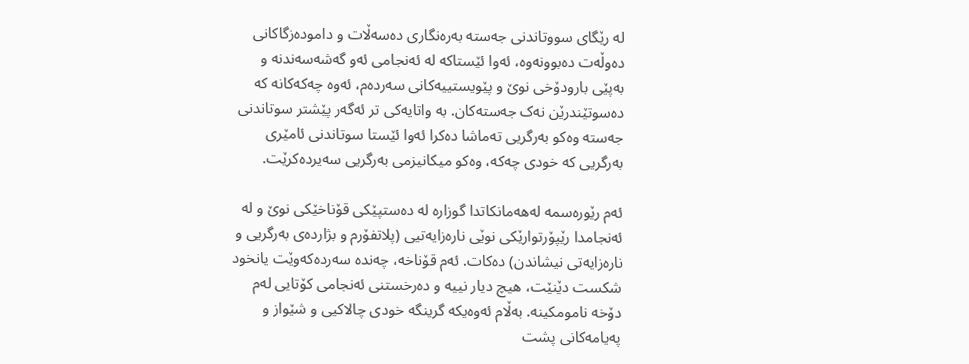لە رێگای سووتاندنی جەستە بەرەنگاری دەسەڵات و دامودەزگاکانی دەوڵەت دەبوونەوە، ئەوا ئێستاکە لە ئەنجامی ئەو گەشەسەندنە و بەپێی بارودۆخی نوێ و پێویستییەکانی سەردەم، ئەوە چەکەکانە کە دەسوتێندرێن نەک جەستەکان. بە واتایەکی تر ئەگەر پێشتر سوتاندنی جەستە وەکو بەرگریی تەماشا دەکرا ئەوا ئێستا سوتاندنی ئامێری بەرگریی کە خودی چەکە، وەکو میکانیزمی بەرگریی سەیردەکرێت.

ئەم رێورەسمە لەهەمانکاتدا گوزارە لە دەستپێکی قۆناخێکی نوێ و لە ئەنجامدا رێپۆرتوارێکی نوێی نارەزایەتیی (پلاتفۆرم و بژاردەی بەرگریی و نارەزایەتی نیشاندن) دەکات. ئەم قۆناخە، چەندە سەردەکەوێت یانخود شکست دێنێت، هیچ دیار نییە و دەرخستنی ئەنجامی کۆتایی لەم دۆخە نامومکینە. بەڵام ئەوەیکە گرینگە خودی چالاکیی و شێواز و پەیامەکانی پشت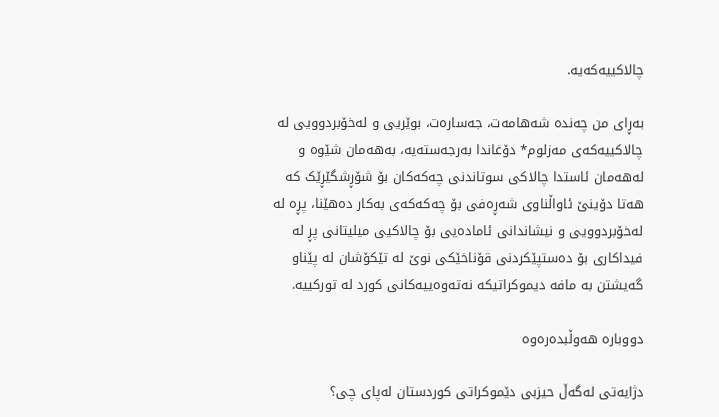چالاکییەکەیە.

بەڕای من چەندە شەهامەت، جەسارەت، بوێریی و لەخۆبردوویی لە چالاکییەکەی مەزلوم* دۆغاندا بەرجەستەیە، بەهەمان شێوە و لەهەمان ئاستدا چالاکی سوتاندنی چەکەکان بۆ شۆڕشگێڕێک کە هەتا دۆینێ ئاواڵناوی شەڕەفی بۆ چەکەکەی بەکار دەهێنا، پڕە لە لەخۆبردوویی و نیشاندانی ئامادەیی بۆ چالاکیی میلیتانی پڕ لە فیداکاری بۆ دەستپێکردنی قۆناخێکی نوێ لە تێکۆشان لە پێناو گەیشتن بە مافە دیموکراتیکە نەتەوەییەکانی کورد لە تورکییە.

دووبارە هەوڵبدەرەوە

دژایەتی لەگەڵ حیزبی دێموکراتی کوردستان لەپای چی؟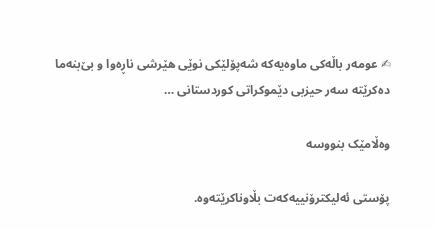✍ عومەر باڵەکی ماوەیەکە شەپۆلێکی نوێی هێرشی ناڕەوا و بێ‌بنەما دەکرێتە سەر حیزبی دێموکراتی کوردستانی …

وەڵامێک بنووسە

پۆستی ئەلیکترۆنییەکەت بڵاوناکرێتەوە.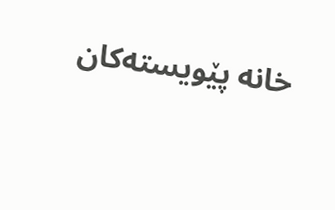خانە پێویستەکان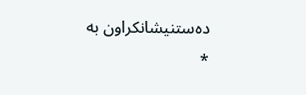دەستنیشانکراون بە *